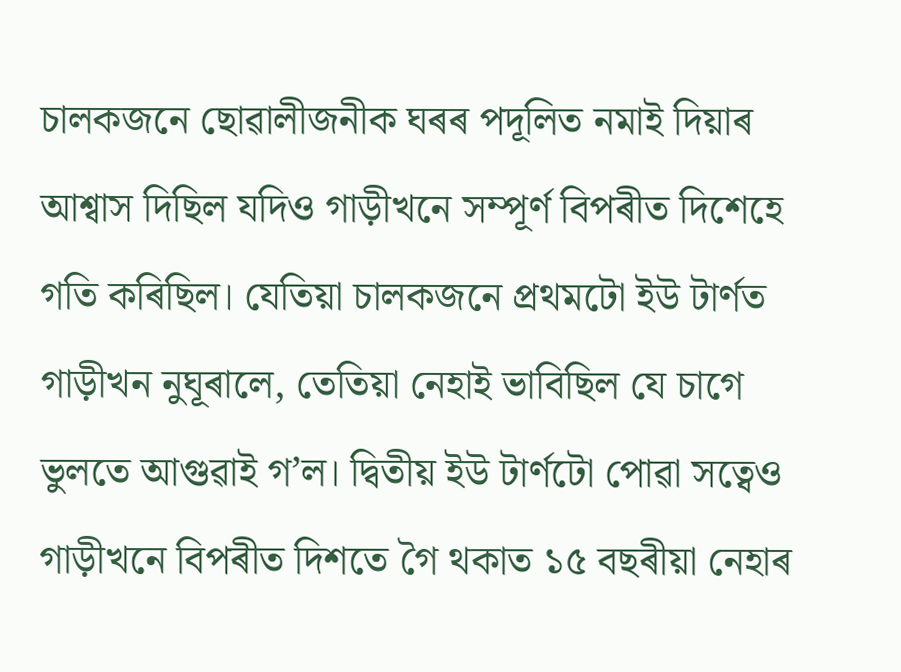চালকজনে ছোৱালীজনীক ঘৰৰ পদূলিত নমাই দিয়াৰ আশ্বাস দিছিল যদিও গাড়ীখনে সম্পূৰ্ণ বিপৰীত দিশেহে গতি কৰিছিল। যেতিয়া চালকজনে প্ৰথমটো ইউ টাৰ্ণত গাড়ীখন নুঘূৰালে, তেতিয়া নেহাই ভাবিছিল যে চাগে ভুলতে আগুৱাই গ’ল। দ্বিতীয় ইউ টাৰ্ণটো পোৱা সত্বেও গাড়ীখনে বিপৰীত দিশতে গৈ থকাত ১৫ বছৰীয়া নেহাৰ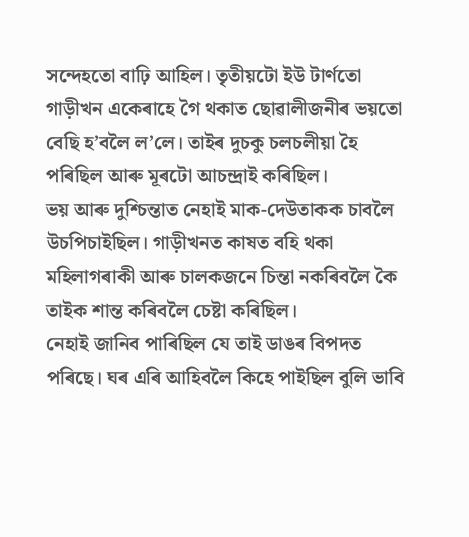সন্দেহতো বাঢ়ি আহিল। তৃতীয়টো ইউ টাৰ্ণতো গাড়ীখন একেৰাহে গৈ থকাত ছোৱালীজনীৰ ভয়তো বেছি হ’বলৈ ল’লে। তাইৰ দুচকু চলচলীয়া হৈ পৰিছিল আৰু মূৰটো আচন্দ্ৰাই কৰিছিল।
ভয় আৰু দুশ্চিন্তাত নেহাই মাক-দেউতাকক চাবলৈ উচপিচাইছিল। গাড়ীখনত কাষত বহি থকা মহিলাগৰাকী আৰু চালকজনে চিন্তা নকৰিবলৈ কৈ তাইক শান্ত কৰিবলৈ চেষ্টা কৰিছিল।
নেহাই জানিব পাৰিছিল যে তাই ডাঙৰ বিপদত পৰিছে। ঘৰ এৰি আহিবলৈ কিহে পাইছিল বুলি ভাবি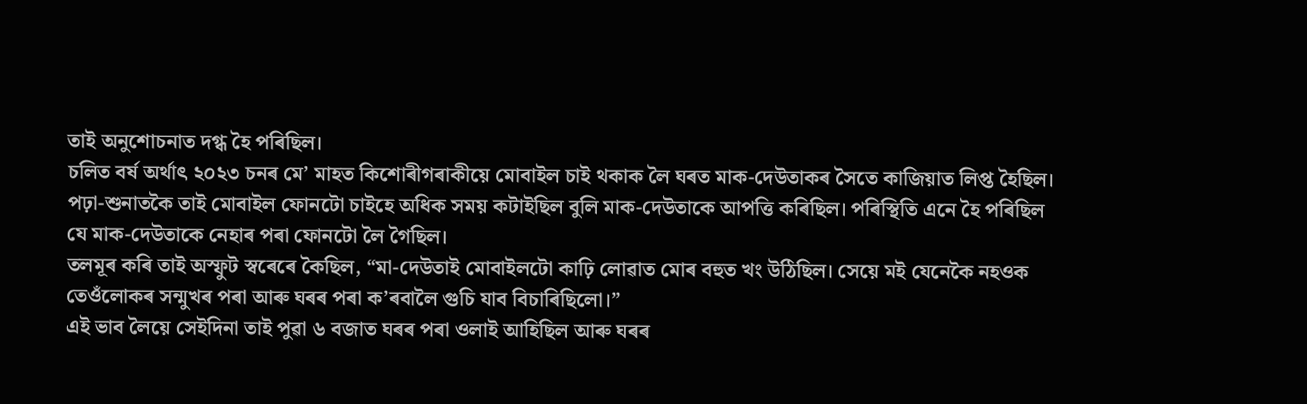তাই অনুশোচনাত দগ্ধ হৈ পৰিছিল।
চলিত বৰ্ষ অৰ্থাৎ ২০২৩ চনৰ মে’ মাহত কিশোৰীগৰাকীয়ে মোবাইল চাই থকাক লৈ ঘৰত মাক-দেউতাকৰ সৈতে কাজিয়াত লিপ্ত হৈছিল। পঢ়া-শুনাতকৈ তাই মোবাইল ফোনটো চাইহে অধিক সময় কটাইছিল বুলি মাক-দেউতাকে আপত্তি কৰিছিল। পৰিস্থিতি এনে হৈ পৰিছিল যে মাক-দেউতাকে নেহাৰ পৰা ফোনটো লৈ গৈছিল।
তলমূৰ কৰি তাই অস্ফুট স্বৰেৰে কৈছিল, “মা-দেউতাই মোবাইলটো কাঢ়ি লোৱাত মোৰ বহুত খং উঠিছিল। সেয়ে মই যেনেকৈ নহওক তেওঁলোকৰ সন্মুখৰ পৰা আৰু ঘৰৰ পৰা ক’ৰবালৈ গুচি যাব বিচাৰিছিলো।”
এই ভাব লৈয়ে সেইদিনা তাই পুৱা ৬ বজাত ঘৰৰ পৰা ওলাই আহিছিল আৰু ঘৰৰ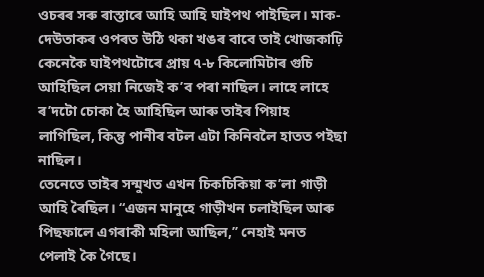ওচৰৰ সৰু ৰাস্তাৰে আহি আহি ঘাইপথ পাইছিল। মাক-দেউতাকৰ ওপৰত উঠি থকা খঙৰ বাবে তাই খোজকাঢ়ি কেনেকৈ ঘাইপথটোৰে প্ৰায় ৭-৮ কিলোমিটাৰ গুচি আহিছিল সেয়া নিজেই ক’ব পৰা নাছিল। লাহে লাহে ৰ’দটো চোকা হৈ আহিছিল আৰু তাইৰ পিয়াহ লাগিছিল, কিন্তু পানীৰ বটল এটা কিনিবলৈ হাতত পইছা নাছিল।
তেনেতে তাইৰ সন্মুখত এখন চিকচিকিয়া ক’লা গাড়ী আহি ৰৈছিল। “এজন মানুহে গাড়ীখন চলাইছিল আৰু পিছফালে এগৰাকী মহিলা আছিল,’’ নেহাই মনত পেলাই কৈ গৈছে।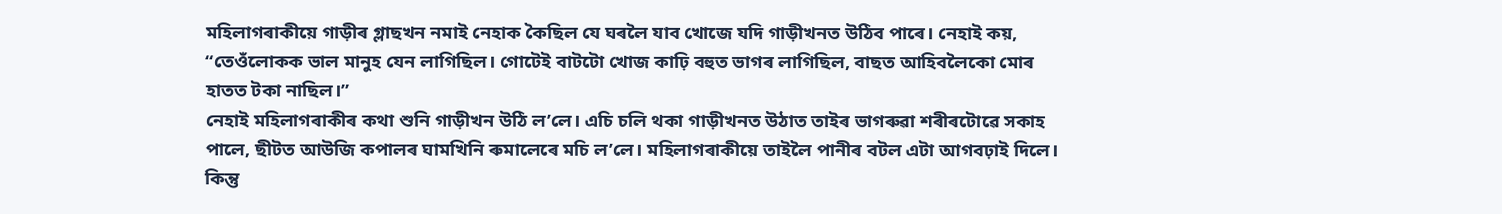মহিলাগৰাকীয়ে গাড়ীৰ গ্লাছখন নমাই নেহাক কৈছিল যে ঘৰলৈ যাব খোজে যদি গাড়ীখনত উঠিব পাৰে। নেহাই কয়, “তেওঁলোকক ভাল মানুহ যেন লাগিছিল। গোটেই বাটটো খোজ কাঢ়ি বহুত ভাগৰ লাগিছিল, বাছত আহিবলৈকো মোৰ হাতত টকা নাছিল।”
নেহাই মহিলাগৰাকীৰ কথা শুনি গাড়ীখন উঠি ল’লে। এচি চলি থকা গাড়ীখনত উঠাত তাইৰ ভাগৰুৱা শৰীৰটোৱে সকাহ পালে, ছীটত আউজি কপালৰ ঘামখিনি ৰুমালেৰে মচি ল’লে। মহিলাগৰাকীয়ে তাইলৈ পানীৰ বটল এটা আগবঢ়াই দিলে।
কিন্তু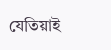যেতিয়াই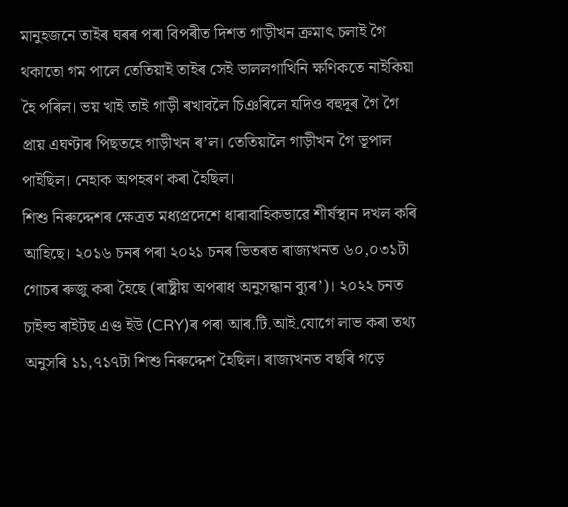মানুহজনে তাইৰ ঘৰৰ পৰা বিপৰীত দিশত গাড়ীখন ক্ৰমাৎ চলাই গৈ থকাতো গম পালে তেতিয়াই তাইৰ সেই ভাললগাখিনি ক্ষণিকতে নাইকিয়া হৈ পৰিল। ভয় খাই তাই গাড়ী ৰখাবলৈ চিঞৰিলে যদিও বহুদূৰ গৈ গৈ প্ৰায় এঘণ্টাৰ পিছতহে গাড়ীখন ৰ’ল। তেতিয়ালৈ গাড়ীখন গৈ ভূপাল পাইছিল। নেহাক অপহৰণ কৰা হৈছিল।
শিশু নিৰুদ্দেশৰ ক্ষেত্ৰত মধ্যপ্ৰদেশে ধাৰাবাহিকভাৱে শীৰ্ষস্থান দখল কৰি আহিছে। ২০১৬ চনৰ পৰা ২০২১ চনৰ ভিতৰত ৰাজ্যখনত ৬০,০৩১টা গোচৰ ৰুজু কৰা হৈছে (ৰাষ্ট্ৰীয় অপৰাধ অনুসন্ধান ব্যুৰ’)। ২০২২ চনত চাইল্ড ৰাইটছ এণ্ড ইউ (CRY)ৰ পৰা আৰ.টি.আই.যোগে লাভ কৰা তথ্য অনুসৰি ১১,৭১৭টা শিশু নিৰুদ্দেশ হৈছিল। ৰাজ্যখনত বছৰি গড়ে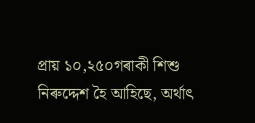প্ৰায় ১০,২৫০গৰাকী শিশু নিৰুদ্দেশ হৈ আহিছে, অৰ্থাৎ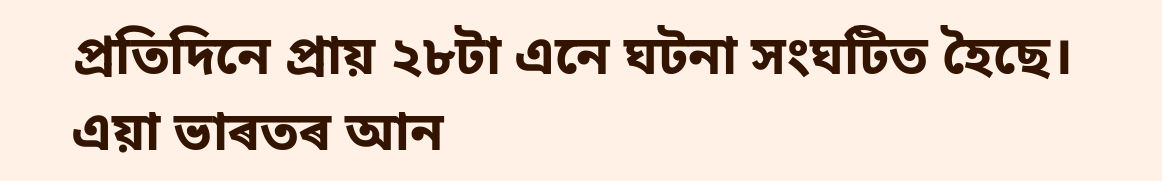প্ৰতিদিনে প্ৰায় ২৮টা এনে ঘটনা সংঘটিত হৈছে। এয়া ভাৰতৰ আন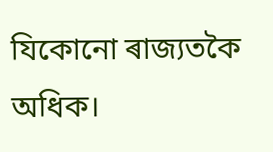যিকোনো ৰাজ্যতকৈ অধিক।